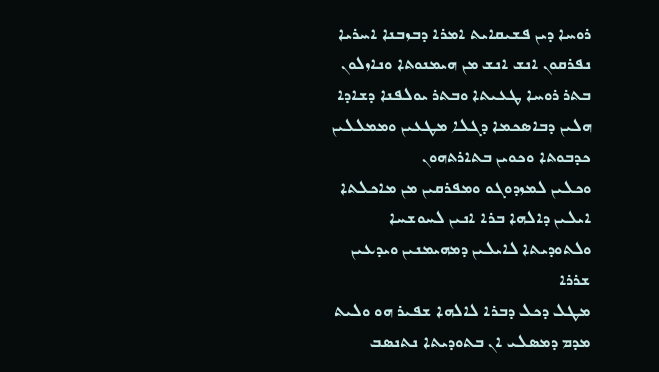ܪܘܚܐ ܕܝܢ ܦܫܝܩܐܝܬ ܐܡܪܐ ܕܒܙܒܢܐ ܐܚܪܝܐ ܢܦܪܩܘܢ ܐܢܫ ܐܢܫ ܡܢ ܗܝܡܢܘܬܐ ܘܢܐܙܠܘܢ ܒܬܪ ܪܘܚܐ ܛܥܝܬܐ ܘܒܬܪ ܝܘܠܦܢܐ ܕܫܐܕܐ
ܗܠܝܢ ܕܒܐܤܟܡܐ ܕܓܠܐ ܡܛܥܝܢ ܘܡܡܠܠܝܢ ܟܕܒܘܬܐ ܘܟܘܝܢ ܒܬܐܪܬܗܘܢ
ܘܟܠܝܢ ܠܡܙܕܘܓܘ ܘܡܦܪܩܝܢ ܡܢ ܡܐܟܠܬܐ ܐܝܠܝܢ ܕܐܠܗܐ ܒܪܐ ܐܢܝܢ ܠܚܘܫܚܐ ܘܠܬܘܕܝܬܐ ܠܐܝܠܝܢ ܕܡܗܝܡܢܝܢ ܘܝܕܥܝܢ ܫܪܪܐ
ܡܛܠ ܕܟܠ ܕܒܪܐ ܠܐܠܗܐ ܫܦܝܪ ܗܘ ܘܠܝܬ ܡܕܡ ܕܡܤܠܝ ܐܢ ܒܬܘܕܝܬܐ ܢܬܢܤܒ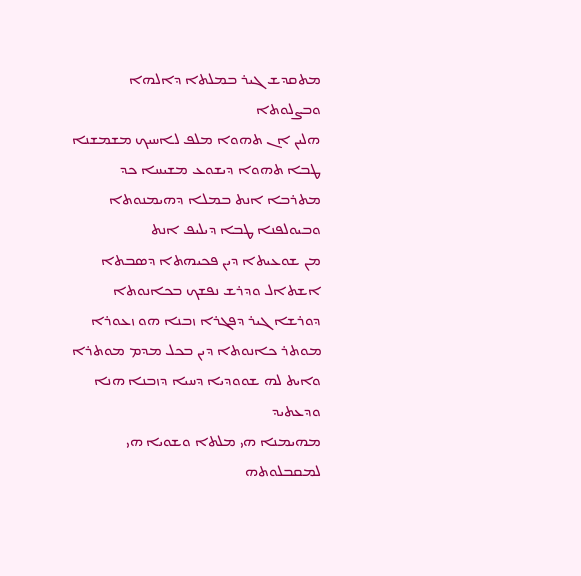ܡܬܩܕܫ ܓܝܪ ܒܡܠܬܐ ܕܐܠܗܐ ܘܒܨܠܘܬܐ
ܗܠܝܢ ܐܢ ܬܗܘܐ ܡܠܦ ܠܐܚܝܟ ܡܫܡܫܢܐ ܛܒܐ ܬܗܘܐ ܕܝܫܘܥ ܡܫܝܚܐ ܟܕ ܡܬܪܒܐ ܐܢܬ ܒܡܠܐ ܕܗܝܡܢܘܬܐ ܘܒܝܘܠܦܢܐ ܛܒܐ ܕܝܠܝܦ ܐܢܬ
ܡܢ ܫܘܥܝܬܐ ܕܝܢ ܦܟܝܗܬܐ ܕܤܒܬܐ ܐܫܬܐܠ ܘܕܪܫ ܢܦܫܟ ܒܟܐܢܘܬܐ
ܕܘܪܫܐ ܓܝܪ ܕܦܓܪܐ ܙܒܢܐ ܗܘ ܙܥܘܪܐ ܡܘܬܪ ܟܐܢܘܬܐ ܕܝܢ ܒܟܠ ܡܕܡ ܡܘܬܪܐ ܘܐܝܬ ܠܗ ܫܘܘܕܝܐ ܕܚܝܐ ܕܙܒܢܐ ܗܢܐ ܘܕܥܬܝܕ
ܡܗܝܡܢܐ ܗܝ ܡܠܬܐ ܘܫܘܝܐ ܗܝ ܠܡܩܒܠܘܬܗ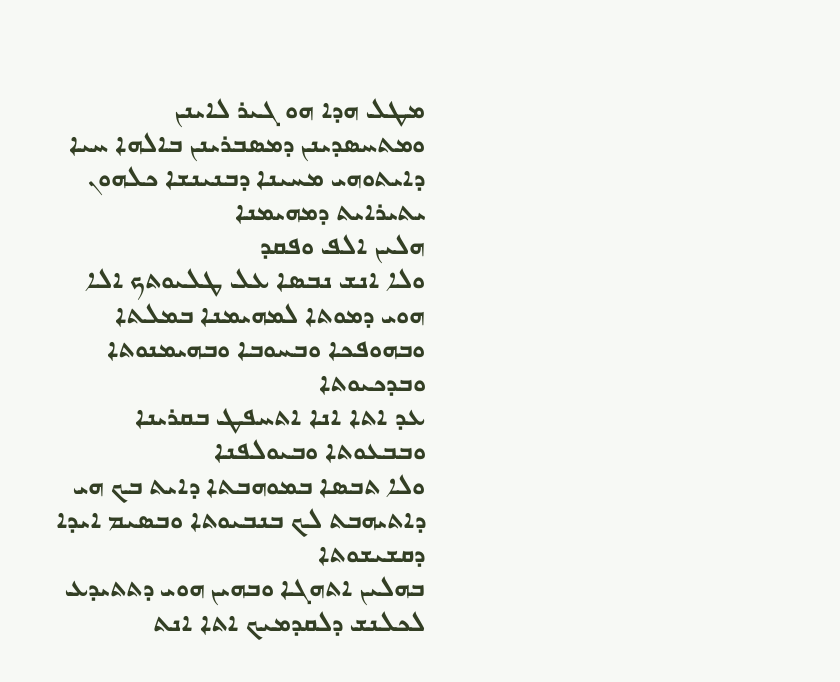ܡܛܠ ܗܕܐ ܗܘ ܓܝܪ ܠܐܝܢܢ ܘܡܬܚܤܕܝܢܢ ܕܡܤܒܪܝܢܢ ܒܐܠܗܐ ܚܝܐ ܕܐܝܬܘܗܝ ܡܚܝܢܐ ܕܒܢܝܢܫܐ ܟܠܗܘܢ ܝܬܝܪܐܝܬ ܕܡܗܝܡܢܐ
ܗܠܝܢ ܐܠܦ ܘܦܩܕ
ܘܠܐ ܐܢܫ ܢܒܤܐ ܥܠ ܛܠܝܘܬܟ ܐܠܐ ܗܘܝ ܕܡܘܬܐ ܠܡܗܝܡܢܐ ܒܡܠܬܐ ܘܒܗܘܦܟܐ ܘܒܚܘܒܐ ܘܒܗܝܡܢܘܬܐ ܘܒܕܟܝܘܬܐ
ܥܕ ܐܬܐ ܐܢܐ ܐܬܚܦܛ ܒܩܪܝܢܐ ܘܒܒܥܘܬܐ ܘܒܝܘܠܦܢܐ
ܘܠܐ ܬܒܤܐ ܒܡܘܗܒܬܐ ܕܐܝܬ ܒܟ ܗܝ ܕܐܬܝܗܒܬ ܠܟ ܒܢܒܝܘܬܐ ܘܒܤܝܡ ܐܝܕܐ ܕܩܫܝܫܘܬܐ
ܒܗܠܝܢ ܐܬܗܓܐ ܘܒܗܝܢ ܗܘܝ ܕܬܬܝܕܥ ܠܟܠܢܫ ܕܠܩܕܡܝܟ ܐܬܐ ܐܢܬ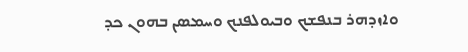ܘܐܙܕܗܪ ܒܢܦܫܟ ܘܒܝܘܠܦܢܟ ܘܚܡܤܢ ܒܗܘܢ ܟܕ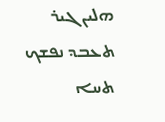ܗܠܝܢ ܓܝܪ ܬܥܒܕ ܢܦܫܟ ܬܚܐ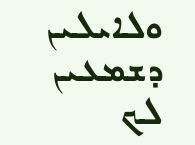ܘܠܐܝܠܝܢ ܕܫܡܥܝܢ ܠܟ